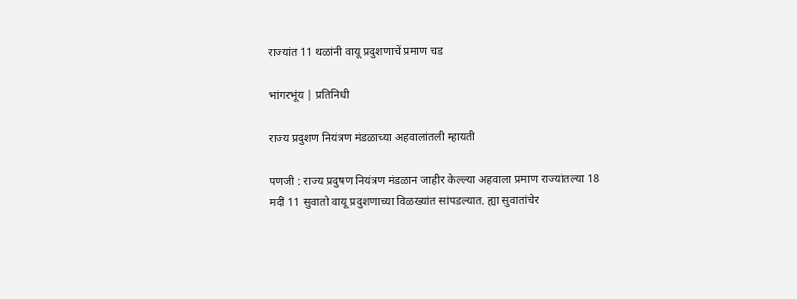राज्यांत 11 थळांनी वायू प्रदुशणाचें प्रमाण चड

भांगरभूंय | प्रतिनिधी

राज्य प्रदुशण नियंत्रण मंडळाच्या अहवालांतली म्हायती

पणजी : राज्य प्रदुषण नियंत्रण मंडळान जाहीर केल्ल्या अहवाला प्रमाण राज्यांतल्या 18 मदीं 11 सुवातो वायू प्रदुशणाच्या विळख्यांत सांपडल्यात. ह्या सुवातांचेर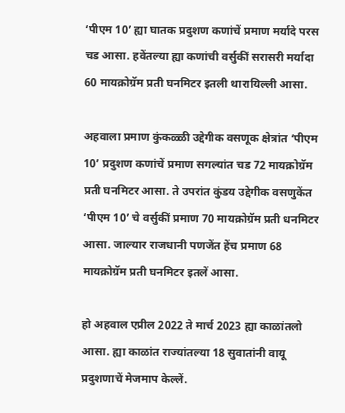‘पीएम 10’ ह्या घातक प्रदुशण कणांचें प्रमाण मर्यादे परस चड आसा. हवेंतल्या ह्या कणांची वर्सुकीं सरासरी मर्यादा 60 मायक्रोग्रॅम प्रती घनमिटर इतली थारायिल्ली आसा.

अहवाला प्रमाण कुंकळ्ळी उद्देगीक वसणूक क्षेत्रांत ‘पीएम 10’ प्रदुशण कणांचें प्रमाण सगल्यांत चड 72 मायक्रोग्रॅम प्रती घनमिटर आसा. ते उपरांत कुंडय उद्देगीक वसणुकेंत ‘पीएम 10’ चे वर्सुकीं प्रमाण 70 मायक्रोग्रॅम प्रती धनमिटर आसा. जाल्यार राजधानी पणजेंत हेंच प्रमाण 68 मायक्रोग्रॅम प्रती घनमिटर इतलें आसा.

हो अहवाल एप्रील 2022 ते मार्च 2023 ह्या काळांतलो आसा. ह्या काळांत राज्यांतल्या 18 सुवातांनी वायू प्रदुशणाचें मेजमाप केल्लें.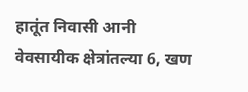हातूंत निवासी आनी वेवसायीक क्षेत्रांतल्या 6, खण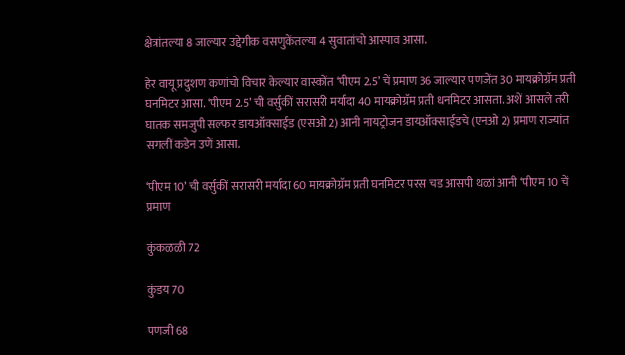क्षेत्रांतल्या 8 जाल्यार उद्देगीक वसणुकेंतल्या 4 सुवातांचो आस्पाव आसा.

हेर वायू प्रदुशण कणांचो विचार केल्यार वास्कोंत ‘पीएम 2.5’ चें प्रमाण 36 जाल्यार पणजेंत 30 मायक्रोग्रॅम प्रती घनमिटर आसा. ‘पीएम 2.5’ ची वर्सुकीं सरासरी मर्यादा 40 मायक्रोग्रॅम प्रती धनमिटर आसता. अशें आसले तरी घातक समजुपी सल्फर डायऑक्साईड (एसओ 2) आनी नायट्रोजन डायऑक्साईडचे (एनओ 2) प्रमाण राज्यांत सगलीं कडेन उणें आसा.

‘पीएम 10’ ची वर्सुकीं सरासरी मर्यादा 60 मायक्रोग्रॅम प्रती घनमिटर परस चड आसपी थळां आनी ‘पीएम 10 चें प्रमाण

कुंकळळी 72

कुंडय 70

पणजी 68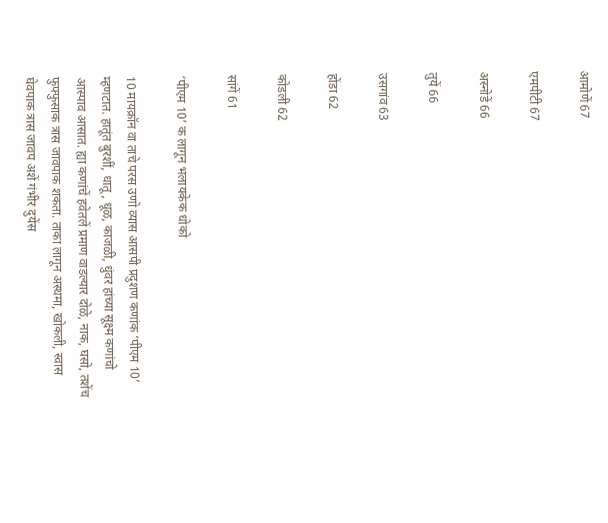आमोणें 67

एमपीटी 67

अस्नोडें 66

तुयें 66

उसगांव 63

होंडा 62

कोडली 62

सांगें 61

‘पीएम 10’ क लागून भलायकेक धोको

10 मायक्रॉन वा ताचे परस उणो व्यास आसपी प्रदुशण कणांक ‘पीएम 10’ म्हणटात. हातूंत बुरशीं, धातू, धूळ, काजळी, धुंवर हांच्या सूक्ष्म कणांचो आस्पाव आसात. ह्या कणांचें हवेतलें प्रमाण वाडल्यार दोळे, नाक, घसो, तशेंच फुफ्फुसाक त्रास जावपाक शकता. ताका लागून अस्थमा, खोकली, स्वास घेवपाक त्रास जावप अशें गंभीर दुयेंस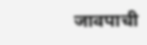जावपाची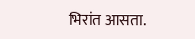भिरांत आसता.